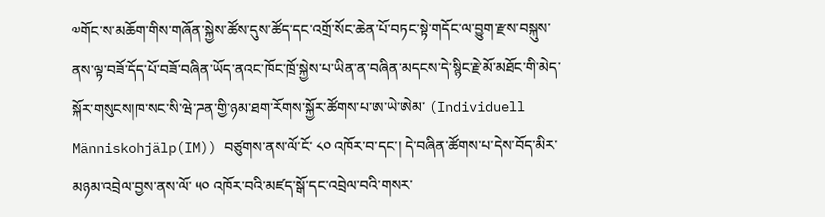༧གོང་ས་མཆོག་གིས་གཞོན་སྐྱེས་ཚོས་དུས་ཚོད་དང་འགྲོ་སོང་ཆེན་པོ་བཏང་སྟེ་གདོང་ལ་བྱུག་རྫས་བསྐུས་ནས་ལྟ་བཟོ་དོད་པོ་བཟོ་བཞིན་ཡོད་ནའང་ཁོང་ཁྲོ་སྐྱེས་པ་ཡིན་ན་བཞིན་མདངས་དེ་སྙིང་རྗེ་མོ་མཐོང་གི་མེད་སྐོར་གསུངས།ཁ་སང་སི་ཝེ་ཌན་གྱི་ཉམ་ཐག་རོགས་སྐྱོར་ཚོགས་པ་ཨ་ཡེ་ཨེམ་ (Individuell Människohjälp(IM)) བཙུགས་ནས་ལོ་ངོ་ ༨༠ འཁོར་བ་དང་། དེ་བཞིན་ཚོགས་པ་དེས་བོད་མིར་མཉམ་འབྲེལ་བྱས་ནས་ལོ་ ༥༠ འཁོར་བའི་མཛད་སྒོ་དང་འབྲེལ་བའི་གསར་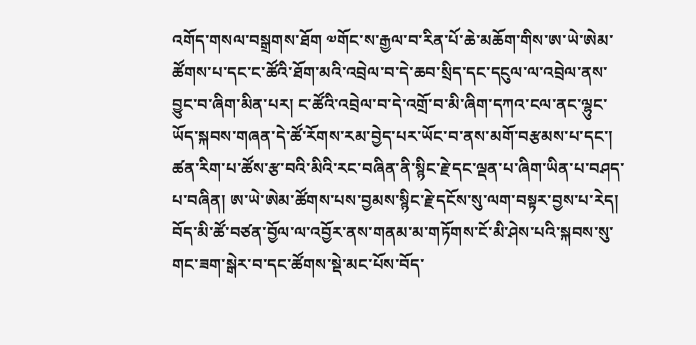འགོད་གསལ་བསྒྲགས་ཐོག ༧གོང་ས་རྒྱལ་བ་རིན་པོ་ཆེ་མཆོག་གིས་ཨ་ཡེ་ཨེམ་ཚོགས་པ་དང་ང་ཚོའི་ཐོག་མའི་འབྲེལ་བ་དེ་ཆབ་སྲིད་དང་དངུལ་ལ་འབྲེལ་ནས་བྱུང་བ་ཞིག་མིན་པར། ང་ཚོའི་འབྲེལ་བ་དེ་འགྲོ་བ་མི་ཞིག་དཀའ་ངལ་ནང་ལྷུང་ཡོད་སྐབས་གཞན་དེ་ཚོ་རོགས་རམ་བྱེད་པར་ཡོང་བ་ནས་མགོ་བརྩམས་པ་དང་། ཚན་རིག་པ་ཚོས་རྩ་བའི་མིའི་རང་བཞིན་ནི་སྙིང་རྗེ་དང་ལྡན་པ་ཞིག་ཡིན་པ་བཤད་པ་བཞིན། ཨ་ཡེ་ཨེམ་ཚོགས་པས་བྱམས་སྙིང་རྗེ་དངོས་སུ་ལག་བསྟར་བྱས་པ་རེད། བོད་མི་ཚོ་བཙན་བྱོལ་ལ་འབྱོར་ནས་གནམ་མ་གཏོགས་ངོ་མི་ཤེས་པའི་སྐབས་སུ་གང་ཟག་སྒེར་བ་དང་ཚོགས་སྡེ་མང་པོས་བོད་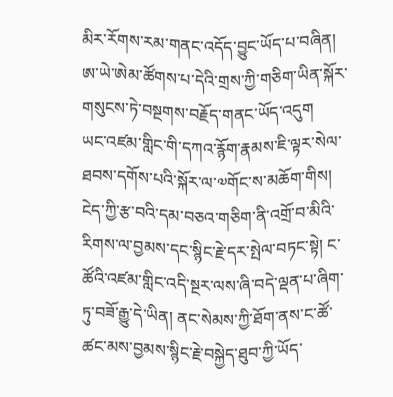མིར་རོགས་རམ་གནང་འདོད་བྱུང་ཡོད་པ་བཞིན། ཨ་ཡེ་ཨེམ་ཚོགས་པ་དེའི་གྲས་ཀྱི་གཅིག་ཡིན་སྐོར་གསུངས་ཏེ་བསྔགས་བརྗོད་གནང་ཡོད་འདུག
ཡང་འཛམ་གླིང་གི་དཀའ་རྙོག་རྣམས་ཇི་ལྟར་སེལ་ཐབས་དགོས་པའི་སྐོར་ལ་༧གོང་ས་མཆོག་གིས། ངེད་ཀྱི་རྩ་བའི་དམ་བཅའ་གཅིག་ནི་འགྲོ་བ་མིའི་རིགས་ལ་བྱམས་དང་སྙིང་རྗེ་དར་སྤེལ་བཏང་སྟེ། ང་ཚོའི་འཛམ་གླིང་འདི་སྔར་ལས་ཞི་བདེ་ལྡན་པ་ཞིག་ཏུ་བཟོ་རྒྱུ་དེ་ཡིན། ནང་སེམས་ཀྱི་ཐོག་ནས་ང་ཚོ་ཚང་མས་བྱམས་སྙིང་རྗེ་བསྐྱེད་ཐུབ་ཀྱི་ཡོད་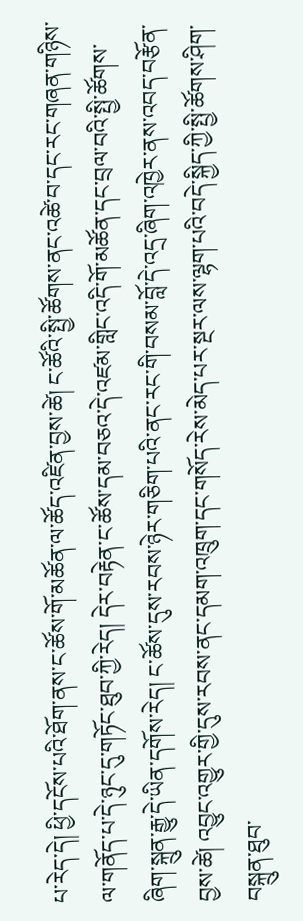པ་རེད་དེ། ཕྱི་དངོས་པའི་ཐོག་ནས་ང་ཚོས་གོ་མཚོན་ལ་ཚོད་འཛིན་བྱས་ཚེ། ང་ཚོའི་སྤྱི་ཚོགས་ནང་འཚེ་བ་དང་རང་གཞན་གཉིས་ལ་གནོད་པ་དེ་ཉུང་དུ་གཏོང་ཐུབ་ཀྱི་རེད། དེར་བརྟེན་ང་ཚོས་དམ་བཅའ་དེ་འཛམ་གླིང་འདི་གོ་མཚོན་དང་བྲལ་བའི་སྤྱི་ཚོགས་ཞིག་སྐྲུན་རྒྱུ་དེ་ཡིན་དགོས་རེད། ང་ཚོས་དུས་རབས་ཉེར་གཅིག་པའི་ནང་རང་གི་བསམ་བློ་དེ་འདྲ་ཞིག་འཁྱེར་ནས་འབད་བརྩོན་བྱས་ཚེ། འབྱུང་འགྱུར་གྱི་དུས་རབས་ནང་དམག་འཁྲུག་དང་གསོད་རེས་མེད་པར་སྔར་ལས་ལྷག་པའི་བདེ་སྐྱིད་ཀྱི་སྤྱི་ཚོགས་ཤིག་བསྐྲུན་ཐུབ་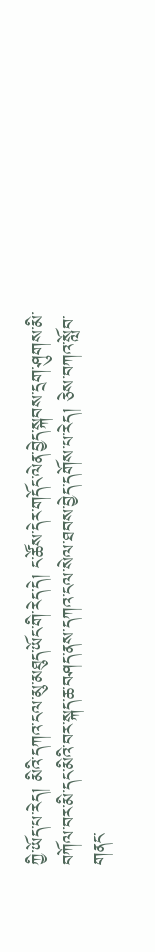ཀྱི་ཡོད་པ་རེད། མིའི་དཀའ་ངལ་མུ་མཐུད་ཡོང་གི་རེད་དེ། ང་ཚོས་དེར་གདོང་ལེན་བྱེད་སྐབས་དྲག་ཤུགས་མི་བཀོལ་བར་མི་དང་མིའི་བར་སྐད་ཆ་བཤད་ནས་དཀའ་ངལ་སེལ་ཐབས་བྱེད་དགོས་པ་རེད། ཅེས་བཀའ་སློབ་གནང་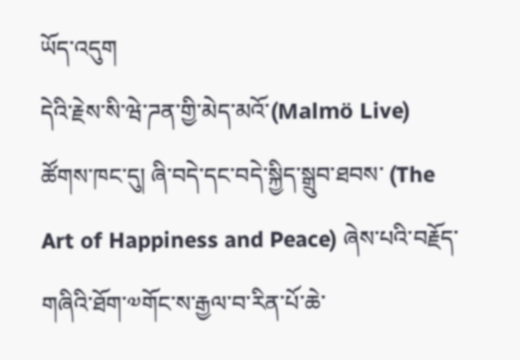ཡོད་འདུག
དེའི་རྗེས་སི་ཝེ་ཌན་གྱི་མེད་མའོ་(Malmö Live) ཚོགས་ཁང་དུ། ཞི་བདེ་དང་བདེ་སྐྱིད་སྒྲུབ་ཐབས་ (The Art of Happiness and Peace) ཞེས་པའི་བརྗོད་གཞིའི་ཐོག་༧གོང་ས་རྒྱལ་བ་རིན་པོ་ཆེ་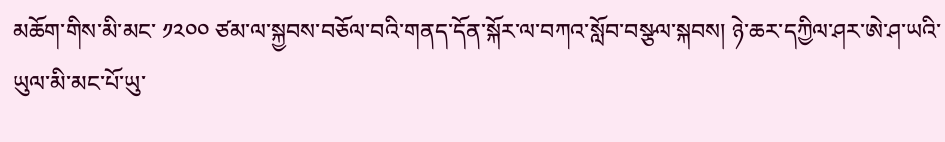མཆོག་གིས་མི་མང་ ༡༢༠༠ ཙམ་ལ་སྐྱབས་བཅོལ་བའི་གནད་དོན་སྐོར་ལ་བཀའ་སློབ་བསྩལ་སྐབས། ཉེ་ཆར་དཀྱིལ་ཤར་ཨེ་ཤ་ཡའི་ཡུལ་མི་མང་པོ་ཡུ་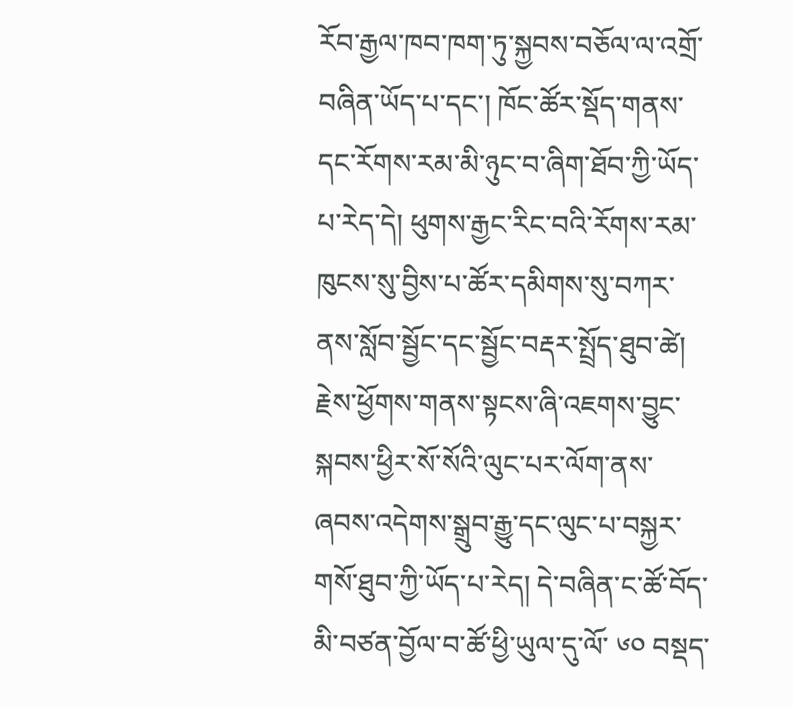རོབ་རྒྱལ་ཁབ་ཁག་ཏུ་སྐྱབས་བཅོལ་ལ་འགྲོ་བཞིན་ཡོད་པ་དང་། ཁོང་ཚོར་སྡོད་གནས་དང་རོགས་རམ་མི་ཉུང་བ་ཞིག་ཐོབ་ཀྱི་ཡོད་པ་རེད་དེ། ཕུགས་རྒྱང་རིང་བའི་རོགས་རམ་ཁུངས་སུ་བྱིས་པ་ཚོར་དམིགས་སུ་བཀར་ནས་སློབ་སྦྱོང་དང་སྦྱོང་བརྡར་སྤྲོད་ཐུབ་ཚེ། རྗེས་ཕྱོགས་གནས་སྟངས་ཞི་འཇགས་བྱུང་སྐབས་ཕྱིར་སོ་སོའི་ལུང་པར་ལོག་ནས་ཞབས་འདེགས་སྒྲུབ་རྒྱུ་དང་ལུང་པ་བསྐྱར་གསོ་ཐུབ་ཀྱི་ཡོད་པ་རེད། དེ་བཞིན་ང་ཚོ་བོད་མི་བཙན་བྱོལ་བ་ཚོ་ཕྱི་ཡུལ་དུ་ལོ་ ༦༠ བསྡད་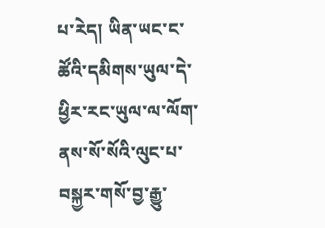པ་རེད། ཡིན་ཡང་ང་ཚོའི་དམིགས་ཡུལ་དེ་ཕྱིར་རང་ཡུལ་ལ་ལོག་ནས་སོ་སོའི་ལུང་པ་བསྐྱར་གསོ་བྱ་རྒྱུ་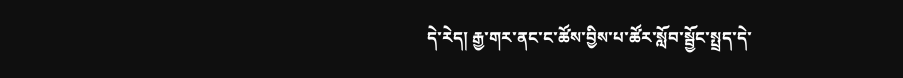དེ་རེད། རྒྱ་གར་ནང་ང་ཚོས་བྱིས་པ་ཚོར་སློབ་སྦྱོང་སྤྲད་དེ་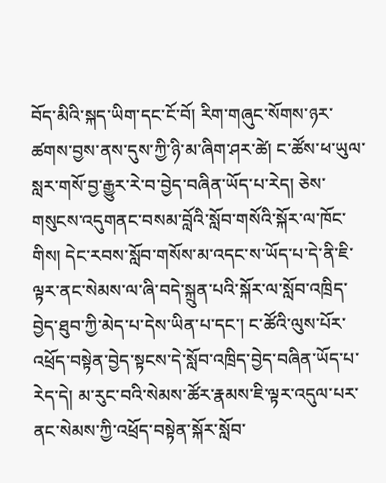བོད་མིའི་སྐད་ཡིག་དང་ངོ་བོ། རིག་གཞུང་སོགས་ཉར་ཚགས་བྱས་ནས་དུས་ཀྱི་ཉི་མ་ཞིག་ཤར་ཚེ། ང་ཚོས་ཕ་ཡུལ་སླར་གསོ་བྱ་རྒྱུར་རེ་བ་བྱེད་བཞིན་ཡོད་པ་རེད། ཅེས་གསུངས་འདུགནང་བསམ་བློའི་སློབ་གསོའི་སྐོར་ལ་ཁོང་གིས། དེང་རབས་སློབ་གསོས་མ་འདང་ས་ཡོད་པ་དེ་ནི་ཇི་ལྟར་ནང་སེམས་ལ་ཞི་བདེ་སྐྲུན་པའི་སྐོར་ལ་སློབ་འཁྲིད་བྱེད་ཐུབ་ཀྱི་མེད་པ་དེས་ཡིན་པ་དང་། ང་ཚོའི་ལུས་པོར་འཕྲོད་བསྟེན་བྱེད་སྟངས་དེ་སློབ་འཁྲིད་བྱེད་བཞིན་ཡོད་པ་རེད་དེ། མ་རུང་བའི་སེམས་ཚོར་རྣམས་ཇི་ལྟར་འདུལ་པར་ནང་སེམས་ཀྱི་འཕྲོད་བསྟེན་སྐོར་སློབ་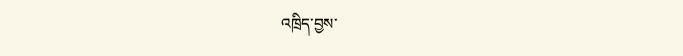འཁྲིད་བྱས་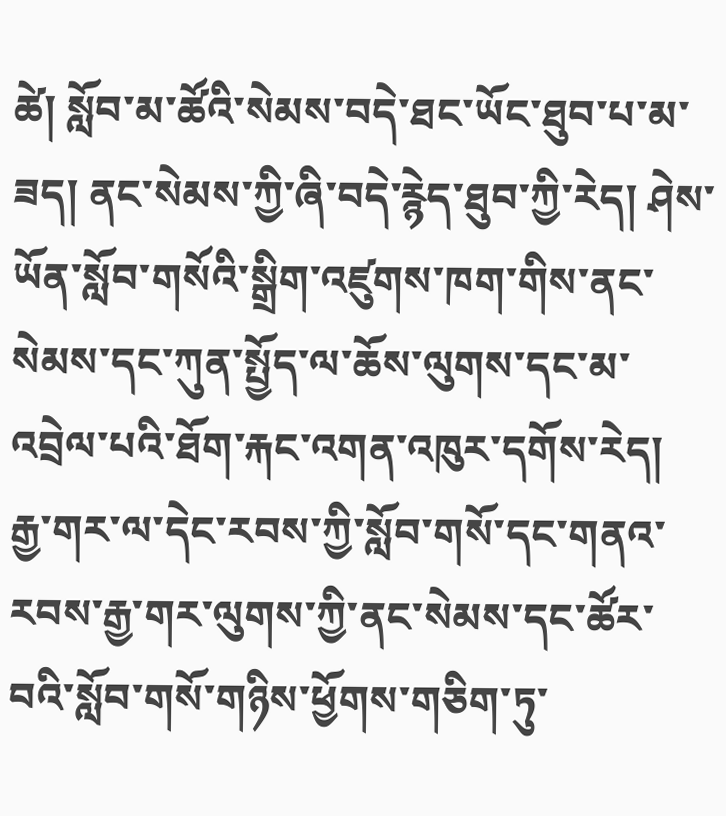ཚེ། སློབ་མ་ཚོའི་སེམས་བདེ་ཐང་ཡོང་ཐུབ་པ་མ་ཟད། ནང་སེམས་ཀྱི་ཞི་བདེ་རྙེད་ཐུབ་ཀྱི་རེད། ཤེས་ཡོན་སློབ་གསོའི་སྒྲིག་འཛུགས་ཁག་གིས་ནང་སེམས་དང་ཀུན་སྤྱོད་ལ་ཆོས་ལུགས་དང་མ་འབྲེལ་པའི་ཐོག་རྐང་འགན་འཁུར་དགོས་རེད། རྒྱ་གར་ལ་དེང་རབས་ཀྱི་སློབ་གསོ་དང་གནའ་རབས་རྒྱ་གར་ལུགས་ཀྱི་ནང་སེམས་དང་ཚོར་བའི་སློབ་གསོ་གཉིས་ཕྱོགས་གཅིག་ཏུ་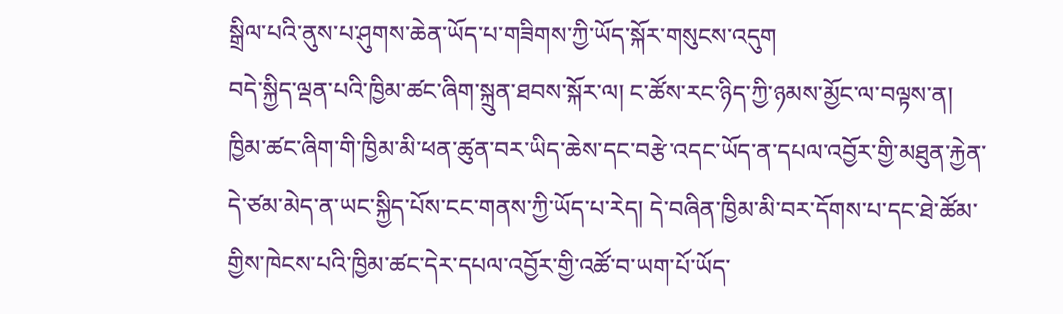སྒྲིལ་པའི་ནུས་པ་ཤུགས་ཆེན་ཡོད་པ་གཟིགས་ཀྱི་ཡོད་སྐོར་གསུངས་འདུག
བདེ་སྐྱིད་ལྡན་པའི་ཁྱིམ་ཚང་ཞིག་སྐྲུན་ཐབས་སྐོར་ལ། ང་ཚོས་རང་ཉིད་ཀྱི་ཉམས་མྱོང་ལ་བལྟས་ན། ཁྱིམ་ཚང་ཞིག་གི་ཁྱིམ་མི་ཕན་ཚུན་བར་ཡིད་ཆེས་དང་བརྩེ་འདང་ཡོད་ན་དཔལ་འབྱོར་གྱི་མཐུན་རྐྱེན་དེ་ཙམ་མེད་ན་ཡང་སྐྱིད་པོས་ངང་གནས་ཀྱི་ཡོད་པ་རེད། དེ་བཞིན་ཁྱིམ་མི་བར་དོགས་པ་དང་ཐེ་ཚོམ་གྱིས་ཁེངས་པའི་ཁྱིམ་ཚང་དེར་དཔལ་འབྱོར་གྱི་འཚོ་བ་ཡག་པོ་ཡོད་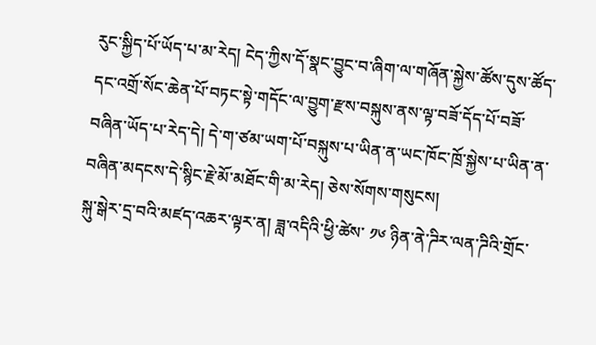རུང་སྐྱིད་པོ་ཡོད་པ་མ་རེད། ངེད་ཀྱིས་དོ་སྣང་བྱུང་བ་ཞིག་ལ་གཞོན་སྐྱེས་ཚོས་དུས་ཚོད་དང་འགྲོ་སོང་ཆེན་པོ་བཏང་སྟེ་གདོང་ལ་བྱུག་རྫས་བསྐུས་ནས་ལྟ་བཟོ་དོད་པོ་བཟོ་བཞིན་ཡོད་པ་རེད་དེ། དེ་ག་ཙམ་ཡག་པོ་བསྐུས་པ་ཡིན་ན་ཡང་ཁོང་ཁྲོ་སྐྱེས་པ་ཡིན་ན་བཞིན་མདངས་དེ་སྙིང་རྗེ་མོ་མཐོང་གི་མ་རེད། ཅེས་སོགས་གསུངས།
སྐུ་སྒེར་དྲ་བའི་མཛད་འཆར་ལྟར་ན། ཟླ་འདིའི་ཕྱི་ཚེས་ ༡༦ ཉིན་ནེ་ཌིར་ལན་ཌིའི་གྲོང་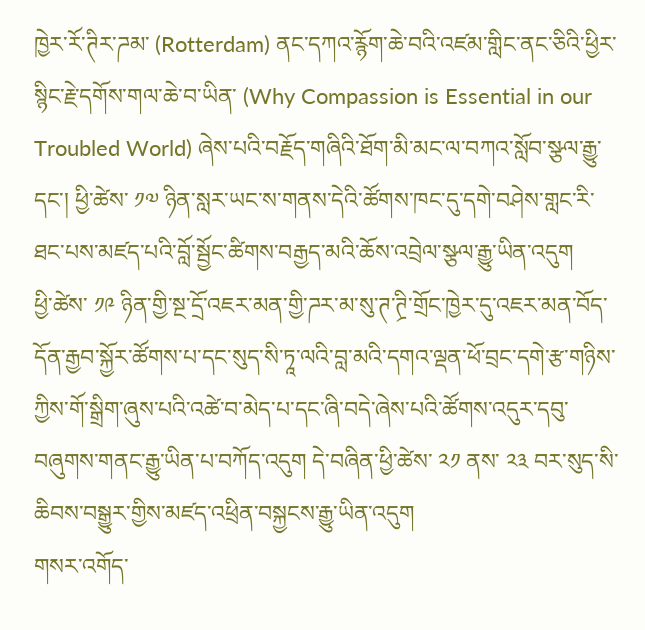ཁྱེར་རོ་ཊིར་ཌམ་ (Rotterdam) ནང་དཀའ་རྙོག་ཆེ་བའི་འཛམ་གླིང་ནང་ཅིའི་ཕྱིར་སྙིང་རྗེ་དགོས་གལ་ཆེ་བ་ཡིན་ (Why Compassion is Essential in our Troubled World) ཞེས་པའི་བརྗོད་གཞིའི་ཐོག་མི་མང་ལ་བཀའ་སློབ་སྩལ་རྒྱུ་དང་། ཕྱི་ཚེས་ ༡༧ ཉིན་སླར་ཡང་ས་གནས་དེའི་ཚོགས་ཁང་དུ་དགེ་བཤེས་གླང་རི་ཐང་པས་མཛད་པའི་བློ་སྦྱོང་ཚིགས་བརྒྱད་མའི་ཆོས་འབྲེལ་སྩལ་རྒྱུ་ཡིན་འདུག
ཕྱི་ཚེས་ ༡༩ ཉིན་གྱི་སྔ་དྲོ་འཇར་མན་གྱི་ཌར་མ་སུ་ཊ་ཊྲི་གྲོང་ཁྱེར་དུ་འཇར་མན་བོད་དོན་རྒྱབ་སྐྱོར་ཚོགས་པ་དང་སུད་སི་ཏཱ་ལའི་བླ་མའི་དགའ་ལྡན་ཕོ་བྲང་དགེ་རྩ་གཉིས་ཀྱིས་གོ་སྒྲིག་ཞུས་པའི་འཚེ་བ་མེད་པ་དང་ཞི་བདེ་ཞེས་པའི་ཚོགས་འདུར་དབུ་བཞུགས་གནང་རྒྱུ་ཡིན་པ་བཀོད་འདུག དེ་བཞིན་ཕྱི་ཚེས་ ༢༡ ནས་ ༢༣ བར་སུད་སི་ཆིབས་བསྒྱུར་གྱིས་མཛད་འཕྲིན་བསྐྱངས་རྒྱུ་ཡིན་འདུག
གསར་འགོད་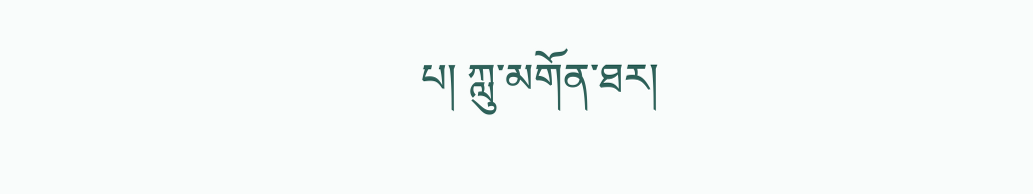པ། ཀླུ་མགོན་ཐར།